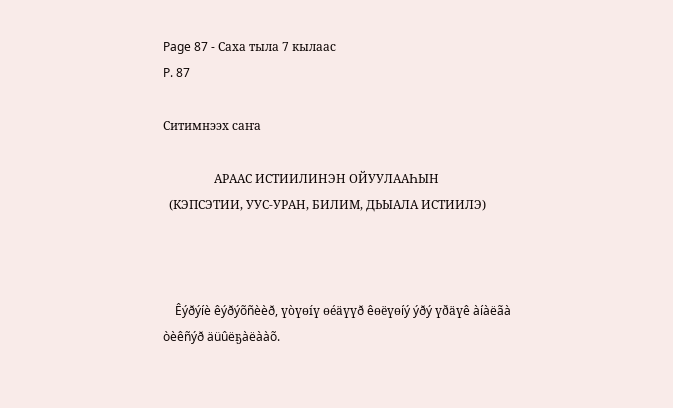Page 87 - Саха тыла 7 кылаас
P. 87

Ситимнээх саҥа

                 АРААС ИСТИИЛИНЭН ОЙУУЛААҺЫН
  (КЭПСЭТИИ, УУС-УРАН, БИЛИМ, ДЬЫАЛА ИСТИИЛЭ)



    Êýðýíè êýðýõñèèð, үòүөíү өéäүүð êөëүөíý ýðý үðäүê àíàëãà
òèêñýð äüûëҕàëààõ.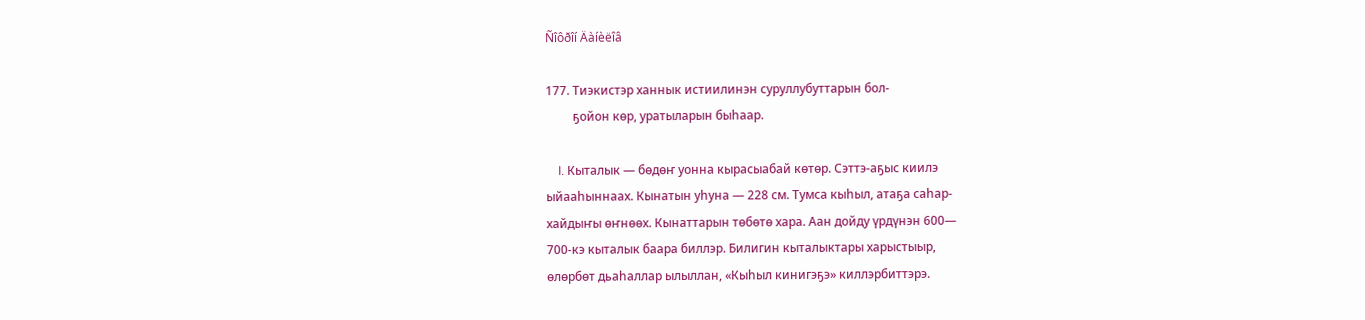Ñîôðîí Äàíèëîâ

177. Тиэкистэр ханнык истиилинэн суруллубуттарын бол-
         ҕойон көр, уратыларын быһаар.

    I. Кыталык — бөдөҥ уонна кырасыабай көтөр. Сэттэ-аҕыс киилэ
ыйааһыннаах. Кынатын уһуна — 228 см. Тумса кыһыл, атаҕа саһар-
хайдыҥы өҥнөөх. Кынаттарын төбөтө хара. Аан дойду үрдүнэн 600—
700-кэ кыталык баара биллэр. Билигин кыталыктары харыстыыр,
өлөрбөт дьаһаллар ылыллан, «Кыһыл кинигэҕэ» киллэрбиттэрэ.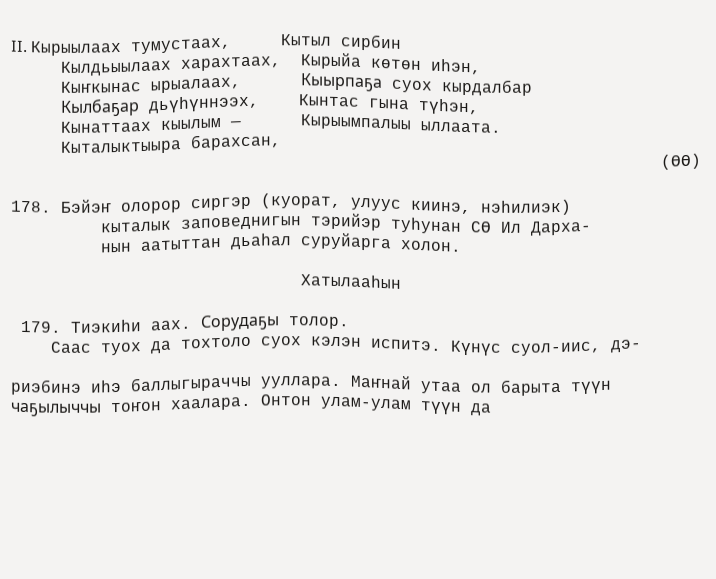II. Кырыылаах тумустаах,     Кытыл сирбин
     Кылдьыылаах харахтаах,  Кырыйа көтөн иһэн,
     Кыҥкынас ырыалаах,      Кыырпаҕа суох кырдалбар
     Кылбаҕар дьүһүннээх,    Кынтас гына түһэн,
     Кынаттаах кыылым —      Кырыымпалыы ыллаата.
     Кыталыктыыра барахсан,
                                                                 (ӨӨ)

178. Бэйэҥ олорор сиргэр (куорат, улуус киинэ, нэһилиэк)
         кыталык заповеднигын тэрийэр туһунан СӨ Ил Дарха-
         нын аатыттан дьаһал суруйарга холон.

                             Хатылааһын

 179. Тиэкиһи аах. Сорудаҕы толор.
    Саас туох да тохтоло суох кэлэн испитэ. Күнүс суол-иис, дэ-

риэбинэ иһэ баллыгыраччы ууллара. Маҥнай утаа ол барыта түүн
чаҕылыччы тоҥон хаалара. Онтон улам-улам түүн да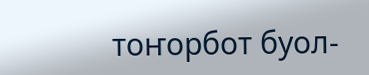тоҥорбот буол-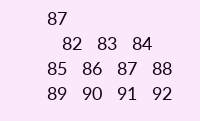87
   82   83   84   85   86   87   88   89   90   91   92